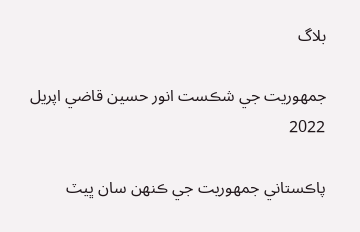بلاگ

جمهوريت جي شڪست انور حسين قاضي اپريل 2022

پاڪستاني جمهوريت جي ڪنهن سان ڀيٽ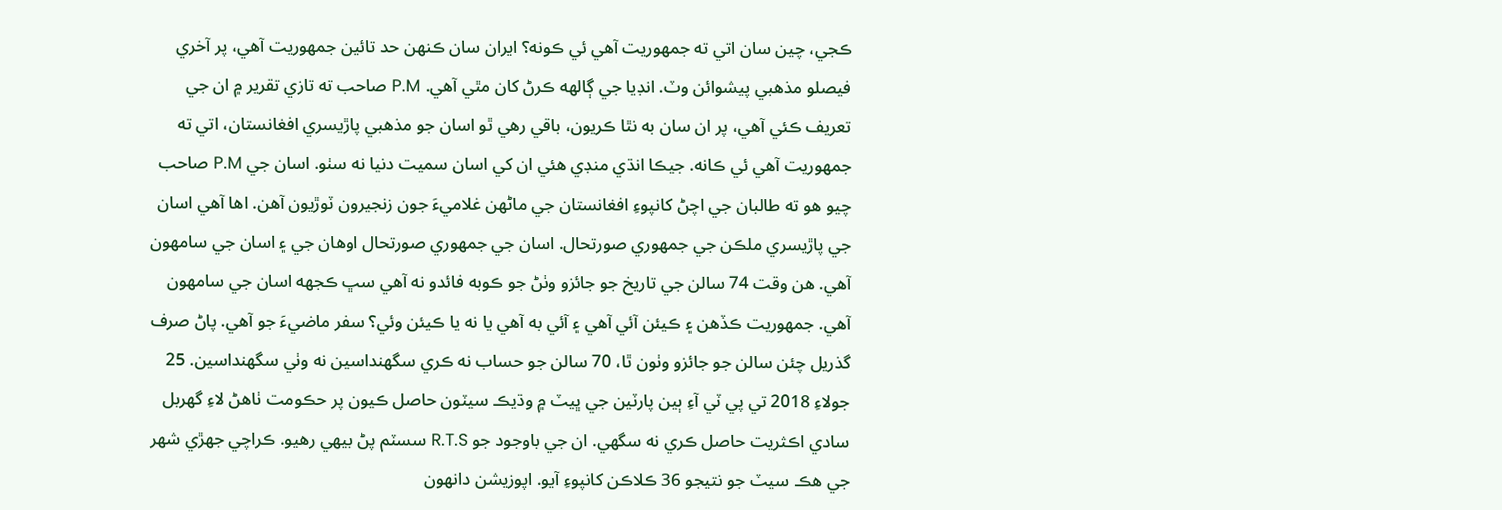ڪجي، چين سان اتي ته جمهوريت آهي ئي ڪونه؟ ايران سان ڪنهن حد تائين جمهوريت آهي، پر آخري فيصلو مذهبي پيشوائن وٽ. انڊيا جي ڳالهه ڪرڻ کان مٿي آهي. P.M صاحب ته تازي تقرير ۾ ان جي تعريف ڪئي آهي، پر ان سان به نٿا ڪريون، باقي رهي ٿو اسان جو مذهبي پاڙيسري افغانستان، اتي ته جمهوريت آهي ئي ڪانه. جيڪا انڌي منڊي هئي ان کي اسان سميت دنيا نه سٺو. اسان جي P.M صاحب چيو هو ته طالبان جي اچڻ کانپوءِ افغانستان جي ماڻهن غلاميءَ جون زنجيرون ٽوڙيون آهن. اها آهي اسان جي پاڙيسري ملڪن جي جمهوري صورتحال. اسان جي جمهوري صورتحال اوهان جي ۽ اسان جي سامهون آهي. هن وقت 74 سالن جي تاريخ جو جائزو وٺڻ جو ڪوبه فائدو نه آهي سڀ ڪجهه اسان جي سامهون آهي. جمهوريت ڪڏهن ۽ ڪيئن آئي آهي ۽ آئي به آهي يا نه يا ڪيئن وئي؟ سفر ماضيءَ جو آهي. پاڻ صرف گذريل چئن سالن جو جائزو وٺون ٿا، 70 سالن جو حساب نه ڪري سگهنداسين نه وٺي سگهنداسين. 25 جولاءِ 2018 تي پي ٽي آءِ ٻين پارٽين جي ڀيٽ ۾ وڌيڪ سيٽون حاصل ڪيون پر حڪومت ٺاهڻ لاءِ گهربل سادي اڪثريت حاصل ڪري نه سگهي. ان جي باوجود جو R.T.S سسٽم پڻ بيهي رهيو. ڪراچي جهڙي شهر جي هڪ سيٽ جو نتيجو 36 ڪلاڪن کانپوءِ آيو. اپوزيشن دانهون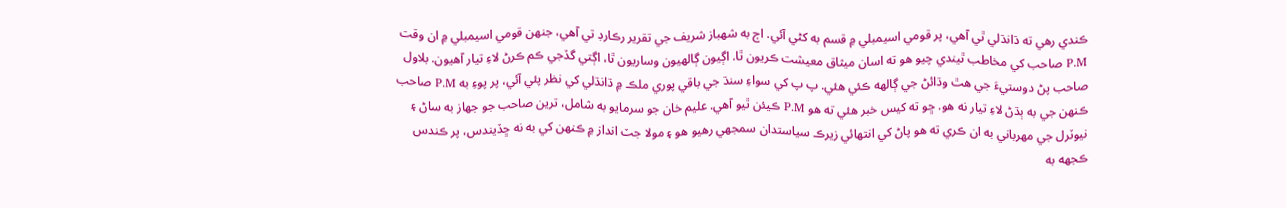ڪندي رهي ته ڌانڌلي ٿي آهي، پر قومي اسيمبلي ۾ قسم به کڻي آئي. اڄ به شهباز شريف جي تقرير رڪارڊ تي آهي، جنهن قومي اسيمبلي ۾ ان وقت P.M صاحب کي مخاطب ٿيندي چيو هو ته اسان ميثاق معيشت ڪريون ٿا. اڳيون ڳالهيون وساريون ٿا، اڳتي گڏجي ڪم ڪرڻ لاءِ تيار آهيون. بلاول صاحب پڻ دوستيءَ جي هٿ وڌائڻ جي ڳالهه ڪئي هئي. پ پ کي سواءِ سنڌ جي باقي پوري ملڪ ۾ ڌانڌلي کي نظر پئي آئي، پر پوءِ به P.M صاحب ڪنهن جي به ٻڌڻ لاءِ تيار نه هو. ڇو ته کيس خبر هئي ته هو P.M ڪيئن ٿيو آهي. عليم خان جو سرمايو به شامل، ترين صاحب جو جهاز به ساڻ ۽ نيوٽرل جي مهرباني به ان ڪري ته هو پاڻ کي انتهائي زيرڪ سياستدان سمجهي رهيو هو ۽ مولا جٽ انداز ۾ ڪنهن کي به نه ڇڏيندس، پر ڪندس ڪجهه به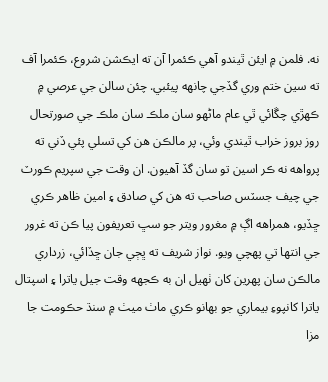نه. فلمن ۾ ايئن ٿيندو آهي ڪئمرا آن ته ايڪشن شروع، ڪئمرا آف ته سين ختم وري گڏجي چانهه پيئبي. چئن سالن جي عرصي ۾ ڪهڙي چڱائي ٿي عام ماڻهو سان ملڪ سان ملڪ جي صورتحال روز بروز خراب ٿيندي وئي، پر مالڪن هن کي تسلي پئي ڏني ته پرواهه نه ڪر اسين تو سان گڏ آهيون. ان وقت جي سپريم ڪورٽ جي چيف جسٽس صاحب ته هن کي صادق ۽ امين ظاهر ڪري ڇڏيو، همراهه اڳ ۾ مغرور ويتر جو سڀ تعريفون پيا ڪن ته غرور جي انتها تي پهچي ويو. نواز شريف ته ڀڄي جان ڇڏائي، زرداري مالڪن سان پهرين کان ٺهيل ان به ڪجهه وقت جيل ياترا ۽ اسپتال ياترا کانپوءِ بيماري جو بهانو ڪري ماٺ ميٺ ۾ سنڌ حڪومت جا مزا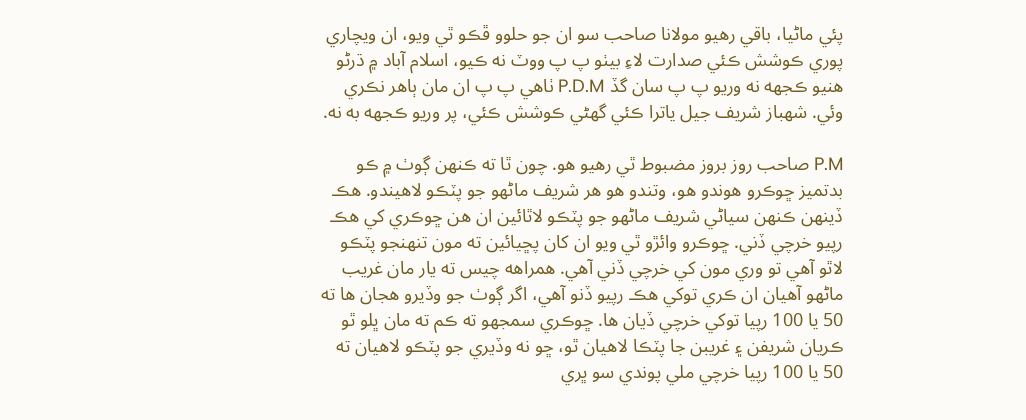پئي ماڻيا، باقي رهيو مولانا صاحب سو ان جو حلوو ڦڪو ٿي ويو، ان ويچاري پوري ڪوشش ڪئي صدارت لاءِ بيٺو پ پ ووٽ نه ڪيو، اسلام آباد ۾ ڌرڻو هنيو ڪجهه نه وريو پ پ سان گڏ P.D.M ٺاهي پ پ ان مان ٻاهر نڪري وئي. شهباز شريف جيل ياترا ڪئي گهڻي ڪوشش ڪئي، پر وريو ڪجهه به نه.

P.M صاحب روز بروز مضبوط ٿي رهيو هو. چون ٿا ته ڪنهن ڳوٺ ۾ ڪو بدتميز ڇوڪرو هوندو هو، وتندو هو هر شريف ماڻهو جو پٽڪو لاهيندو. هڪ ڏينهن ڪنهن سياڻي شريف ماڻهو جو پٽڪو لاٿائين ان هن ڇوڪري کي هڪ رپيو خرچي ڏني. ڇوڪرو وائڙو ٿي ويو ان کان پڇيائين ته مون تنهنجو پٽڪو لاٿو آهي تو وري مون کي خرچي ڏني آهي. همراهه چيس ته يار مان غريب ماڻهو آهيان ان ڪري توکي هڪ رپيو ڏنو آهي، اگر ڳوٺ جو وڏيرو هجان ها ته 50 يا 100 رپيا توکي خرچي ڏيان ها. ڇوڪري سمجهو ته ڪم ته مان ڀلو ٿو ڪريان شريفن ۽ غريبن جا پٽڪا لاهيان ٿو، ڇو نه وڏيري جو پٽڪو لاهيان ته 50 يا 100 رپيا خرچي ملي پوندي سو ڀري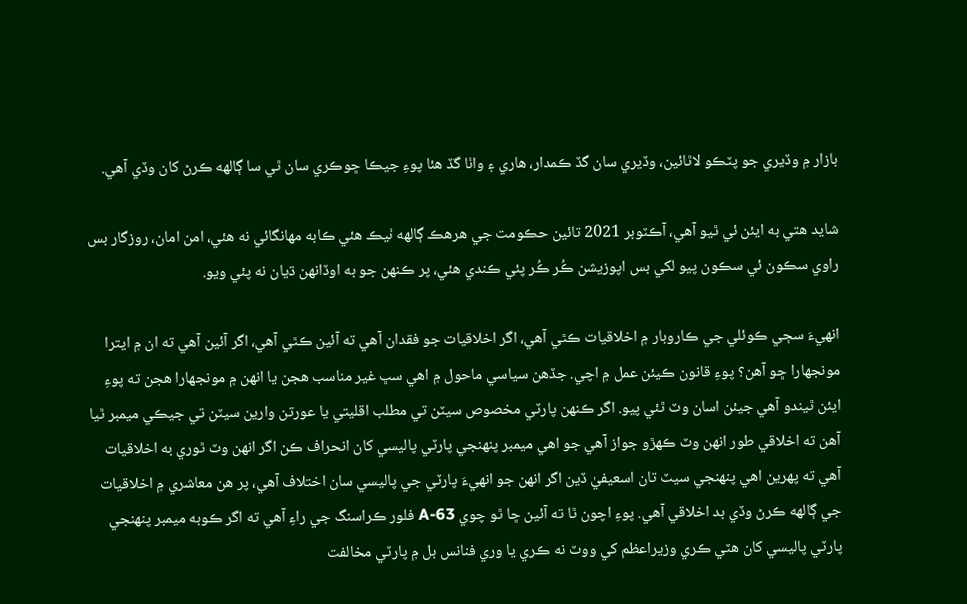بازار ۾ وڏيري جو پٽڪو لاٿائين، وڏيري سان گڏ ڪمدار، هاري ۽ واٺا گڏ هئا پوءِ جيڪا ڇوڪري سان ٿي سا ڳالهه ڪرڻ کان وڏي آهي.

شايد هتي به ايئن ئي ٿيو آهي، آڪٽوبر 2021 تائين حڪومت جي هرهڪ ڳالهه ٺيڪ هئي ڪابه مهانگائي نه هئي، امن امان، روزگار بس راوي سڪون ئي سڪون پيو لکي بس اپوزيشن ڪُر ڪُر پئي ڪندي هئي، پر ڪنهن جو به اوڏانهن ڌيان نه پئي ويو.

انهيءَ سڄي ڪوئلي جي ڪاروبار ۾ اخلاقيات ڪٿي آهي، اگر اخلاقيات جو فقدان آهي ته آئين ڪٿي آهي، اگر آئين آهي ته ان ۾ ايترا مونجهارا ڇو آهن؟ پوءِ قانون ڪيئن عمل ۾ اچي. جڏهن سياسي ماحول ۾ اهي سڀ غير مناسب هجن يا انهن ۾ مونجهارا هجن ته پوءِ ايئن ٿيندو آهي جيئن اسان وٽ ٿئي پيو. اگر ڪنهن پارٽي مخصوص سيٽن تي مطلب اقليتي يا عورتن وارين سيٽن تي جيڪي ميمبر ٿيا آهن ته اخلاقي طور انهن وٽ ڪهڙو جواز آهي جو اهي ميمبر پنهنجي پارٽي پاليسي کان انحراف ڪن اگر انهن وٽ ٿوري به اخلاقيات آهي ته پهرين اهي پنهنجي سيٽ تان اسعيفيٰ ڏين اگر انهن جو انهيءَ پارٽي جي پاليسي سان اختلاف آهي، پر هن معاشري ۾ اخلاقيات جي ڳالهه ڪرڻ وڏي بد اخلاقي آهي. پوءِ اچون ٿا ته آئين ڇا ٿو چوي 63-A فلور ڪراسنگ جي راءِ آهي ته اگر ڪوبه ميمبر پنهنجي پارٽي پاليسي کان هٽي ڪري وزيراعظم کي ووٽ نه ڪري يا وري فنانس بل ۾ پارٽي مخالفت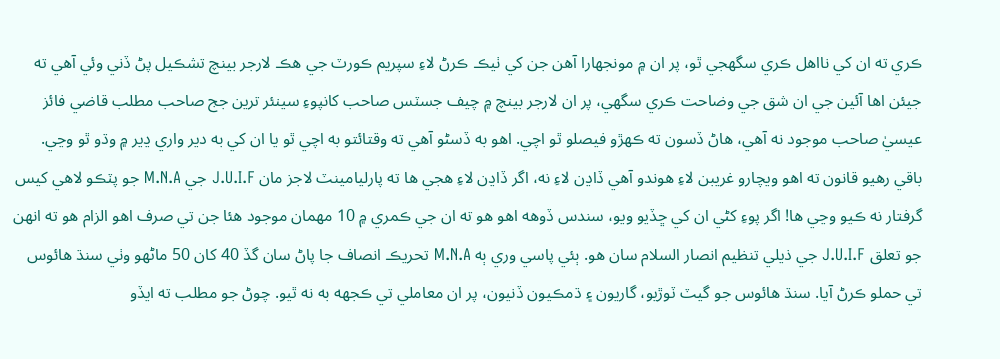ڪري ته ان کي نااهل ڪري سگهجي ٿو، پر ان ۾ مونجهارا آهن جن کي ٺيڪ ڪرڻ لاءِ سپريم ڪورٽ جي هڪ لارجر بينچ تشڪيل پڻ ڏني وئي آهي ته جيئن اها آئين جي ان شق جي وضاحت ڪري سگهي، پر ان لارجر بينچ ۾ چيف جسٽس صاحب کانپوءِ سينئر ترين جج صاحب مطلب قاضي فائز عيسيٰ صاحب موجود نه آهي، هاڻ ڏسون ته ڪهڙو فيصلو ٿو اچي. اهو به ڏسڻو آهي ته وقتائتو به اچي ٿو يا ان کي به دير واري ڍير ۾ وڌو ٿو وڃي. باقي رهيو قانون ته اهو ويچارو غريبن لاءِ هوندو آهي ڏاڍن لاءِ نه، اگر ڏاڍن لاءِ هجي ها ته پارليامينٽ لاجز مان J.U.I.F جي M.N.A جو پٽڪو لاهي کيس گرفتار نه ڪيو وڃي ها! اگر پوءِ کڻي ان کي ڇڏيو ويو، سندس ڏوهه اهو هو ته ان جي ڪمري ۾ 10 مهمان موجود هئا جن تي صرف اهو الزام هو ته انهن جو تعلق J.U.I.F جي ذيلي تنظيم انصار السلام سان هو. ٻئي پاسي وري ٻه M.N.A تحريڪ انصاف جا پاڻ سان گڏ 40 کان 50 ماڻهو وٺي سنڌ هائوس تي حملو ڪرڻ آيا. سنڌ هائوس جو گيٽ ٽوڙيو، گاريون ۽ ڌمڪيون ڏنيون، پر ان معاملي تي ڪجهه به نه ٿيو. چوڻ جو مطلب ته ايڏو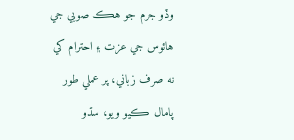وڏو جرم جو هڪ صوبي جي هائوس جي عزت ۽ احترام کي نه صرف زباني، پر عملي طور پامال ڪيو ويو، سڌو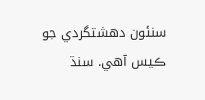سنئون دهشتگردي جو ڪيس آهي. سنڌ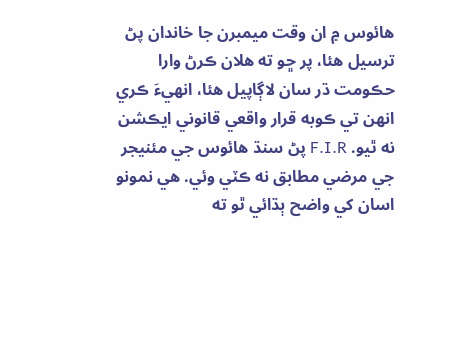هائوس ۾ ان وقت ميمبرن جا خاندان پڻ ترسيل هئا، پر ڇو ته هلان ڪرڻ وارا حڪومت ڌر سان لاڳاپيل هئا، انهيءَ ڪري انهن تي ڪوبه قرار واقعي قانوني ايڪشن نه ٿيو. F.I.R پڻ سنڌ هائوس جي مئنيجر جي مرضي مطابق نه ڪٽي وئي. هي نمونو اسان کي واضح ٻڌائي ٿو ته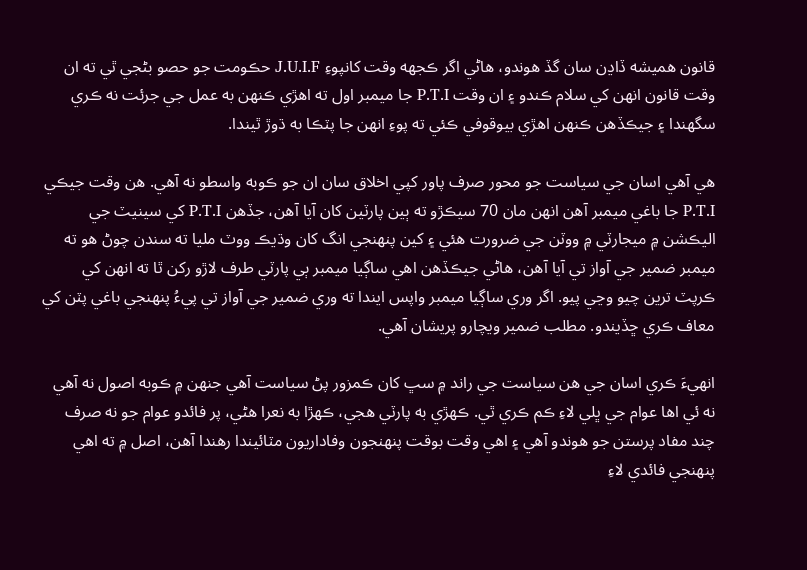قانون هميشه ڏاڍن سان گڏ هوندو، هاڻي اگر ڪجهه وقت کانپوءِ J.U.I.F حڪومت جو حصو بڻجي ٿي ته ان وقت قانون انهن کي سلام ڪندو ۽ ان وقت P.T.I جا ميمبر اول ته اهڙي ڪنهن به عمل جي جرئت نه ڪري سگهندا ۽ جيڪڏهن ڪنهن اهڙي بيوقوفي ڪئي ته پوءِ انهن جا پٽڪا به ڌوڙ ٿيندا.

هي آهي اسان جي سياست جو محور صرف پاور کپي اخلاق سان ان جو ڪوبه واسطو نه آهي. هن وقت جيڪي P.T.I جا باغي ميمبر آهن انهن مان 70 سيڪڙو ته ٻين پارٽين کان آيا آهن، جڏهن P.T.I کي سينيٽ جي اليڪشن ۾ ميجارٽي ۾ ووٽن جي ضرورت هئي ۽ کين پنهنجي انگ کان وڌيڪ ووٽ مليا ته سندن چوڻ هو ته ميمبر ضمير جي آواز تي آيا آهن، هاڻي جيڪڏهن اهي ساڳيا ميمبر ٻي پارٽي طرف لاڙو رکن ٿا ته انهن کي ڪرپٽ ترين چيو وڃي پيو. اگر وري ساڳيا ميمبر واپس ايندا ته وري ضمير جي آواز تي پيءُ پنهنجي باغي پٽن کي معاف ڪري ڇڏيندو. مطلب ضمير ويچارو پريشان آهي.

انهيءَ ڪري اسان جي هن سياست جي راند ۾ سڀ کان ڪمزور پڻ سياست آهي جنهن ۾ ڪوبه اصول نه آهي نه ئي اها عوام جي ڀلي لاءِ ڪم ڪري ٿي. ڪهڙي به پارٽي هجي، ڪهڙا به نعرا هڻي، پر فائدو عوام جو نه صرف چند مفاد پرستن جو هوندو آهي ۽ اهي وقت بوقت پنهنجون وفاداريون مٽائيندا رهندا آهن، اصل ۾ ته اهي پنهنجي فائدي لاءِ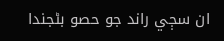ان سڄي راند جو حصو بڻجندا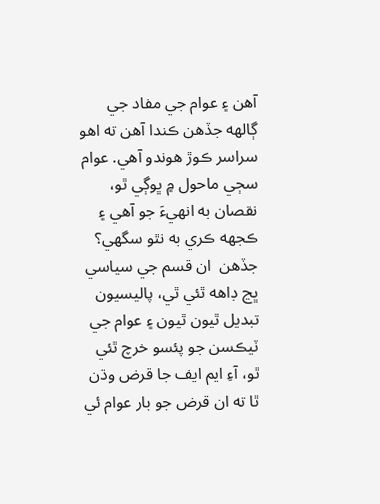آهن ۽ عوام جي مفاد جي ڳالهه جڏهن ڪندا آهن ته اهو سراسر ڪوڙ هوندو آهي. عوام سڄي ماحول ۾ ڀوڳي ٿو، نقصان به انهيءَ جو آهي ۽ ڪجهه ڪري به نٿو سگهي؟ جڏهن  ان قسم جي سياسي ڀڃ ڊاهه ٿئي ٿي، پاليسيون تبديل ٿيون ٿيون ۽ عوام جي ٽيڪسن جو پئسو خرچ ٿئي ٿو، آءِ ايم ايف جا قرض وڌن ٿا ته ان قرض جو بار عوام ئي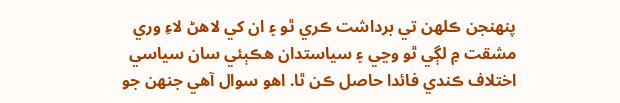پنهنجن ڪلهن تي برداشت ڪري ٿو ۽ ان کي لاهڻ لاءِ وري مشقت ۾ لڳي ٿو وڃي ۽ سياستدان هڪٻئي سان سياسي اختلاف ڪندي فائدا حاصل ڪن ٿا. اهو سوال آهي جنهن جو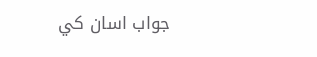جواب اسان کي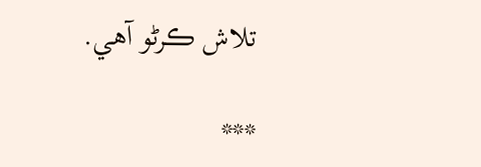تلاش ڪرڻو آهي.

***